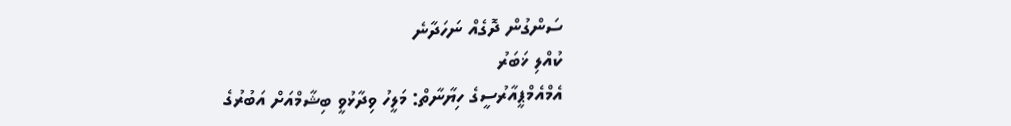ސަންގުން ދޮގެއް ނަހަދާނެ
ކުއްލި ޚަބަރު
އެމްއެމްޕީއާރުސީގެ ހިޔާނާތް: މަލީހު ވިދާޅުވީ ބިޝާމްއަށް އަބުރުގެ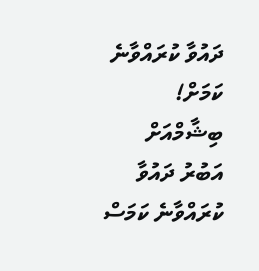ދައުވާ ކުރައްވާނެ ކަމަށް!
ބިޝާމްއަށް އަބުރު ދައުވާ ކުރައްވާނެ ކަމަސް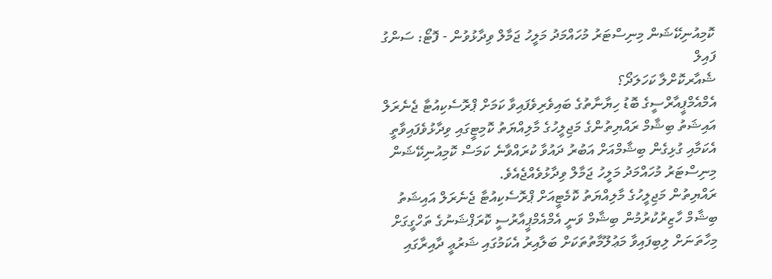ކޮމިއުނިކޭޝަން މިނިސްޓަރު މުހައްމަދު މަލީހު ޖަމާލް ވިދާޅުވުން - ފޮޓޯ: ސަންގު ފައިލް
ޝެއާރކޮށްލާ ކަހަލަދޯ؟
އެމްއެމްޕީއާރްސީގެ ބޮޑު ހިޔާނާތުގެ ބައިވެރިވެފައިވާ ކަމަށް ޕްރޮސެކިއުޓާ ޖެނެރަލް އައިޝަތު ބިޝާމް ރައްޔިތުންގެ މަޖިލީހުގެ މާލިއްޔަތު ކޮމިޓީގައި ވިދާޅުވެފައިވާތީ އެކަމާއި ގުޅިގެން ބިޝާމްއަށް އަބުރު ދައުވާ ކުރައްވާނެ ކަމަސް ކޮމިއުނިކޭޝަން މިނިސްޓަރު މުހައްމަދު މަލީހު ޖަމާލް ވިދާޅުވެއްޖެއެވެ.
ރައްޔިތުން މަޖިލީހުގެ މާލިއްޔަތު ކޮމެޓީއަށް ޕްރޮސެކިއުޓާ ޖެނެރަލް އައިޝަތު ބިޝާމް ހާޒިރުކުރުމުން ބިޝާމް ވަނީ އެމްއެމްޕީއާރުސީ ކޮރަޕްޝަނުގެ ތަހްގީގަށް މިހާތަނަށް ލިބިފައިވާ މަޢުލޫމާތުތަކަށް ބަލާއިރު އެކަމުގައި ޝަރުޢީ ދާއިރާގައި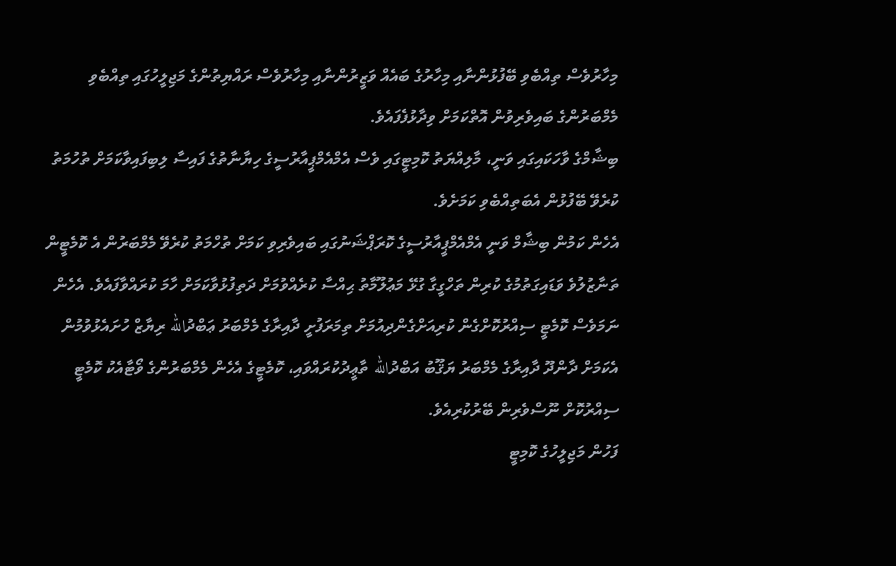މިހާރުވެސް ތިއްބެވި ބޭފުޅުންނާއި މިހާރުގެ ބައެއް ވަޒީރުންނާއި މިހާރުވެސް ރައްޔިތުންގެ މަޖިލީހުގައި ތިއްބެވި މެމްބަރުންގެ ބައިވެރިވުން އޮތްކަމަށް ވިދާޅުފެފައެވެ.
ބިޝާމްގެ ވާހަކައިގައި ވަނީ، މާލިއްޔަތު ކޮމިޓީގައި ވެސް އެމްއެމްޕީއާރުސީގެ ހިޔާނާތުގެ ފައިސާ ލިބިފައިވާކަމަށް ތުހުމަތު ކުރެވޭ ބޭފުޅުން އެބަތިއްބެވި ކަމަށެވެ.
އެހެން ކަމުން ބިޝާމް ވަނީ އެމްއެމްޕީއާރުސީގެ ކޮރަޕްޝަނުގައި ބައިވެރިވި ކަމަށް ތުހްމަތު ކުރެވޭ މެމްބަރުން އެ ކޮމެޓީން ތަނާޒުލުވެ ވަޑައިގަތުމުގެ ކުރިން ތަހްގީގާ ގުޅޭ މަޢުލޫމާތު ޙިއްސާ ކުރެއްވުމަށް ދަތިފުޅުވާކަމަށް ހާމަ ކުރައްވާފައެވެ. އެހެން ނަމަވެސް ކޮމެޓީ ސިއްރުކޮށްގެން ކުރިއަށްގެންދިއުމަށް ތިމަރަފުށީ ދާއިރާގެ މެމްބަރު ޢަބްދުالله ރިޔާޒް ހުށައެޅުވުމުން އެކަމަށް ދާންދޫ ދާއިރާގެ މެމްބަރު ޔަޤޫބު އަބްދުالله ތާޢީދުކުރައްވައި، ކޮމެޓީގެ އެހެން މެމްބަރުންގެ ވޯޓާއެކު ކޮމެޓީ ސިއްރުކޮށް ނޫސްވެރިން ބޭރުކުރިއެވެ.
ފަހުން މަޖިލީހުގެ ކޮމިޓީ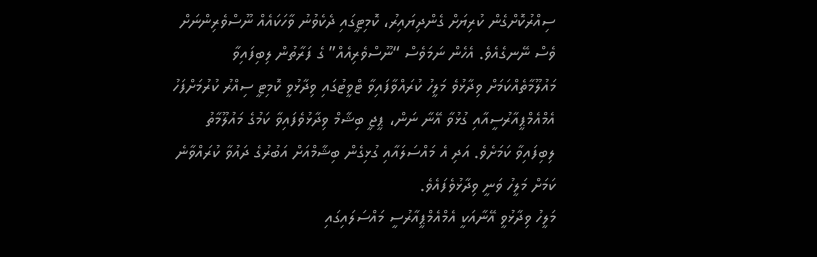ސިއްރުކޮށްގެން ކުރިޔަށް ގެންދިޔައިރު، ކޮމިޓީގައި ދެކެވުނު ވާހަކައެއް ނޫސްވެރިންނަށް ވެސް ނޭނގެއެވެ. އެހެން ނަމަވެސް “ނޫސްވެރިއެއް” ގެ ފަރާތުން ލިބިފައިވާ މައުލޫމާތެއްކަމަށް ވިދާޅުވެ މަލީހު ކުރައްވާފައިވާ ޓްވީޓުގައި ވިދާޅުވީ ކޮމިޓީ ސިއްރު ކުރުމަށްފަހު އެމްއެމްޕީއާރުސީއާއި ގުޅުވާ އޭނާ ނަން، ޕީޖީ ބިޝާމް ވިދާޅުވެފައިވާ ކަމުގެ މައުލޫމާތު ލިބިފައިވާ ކަމަށެވެ. އަދި އެ މައްސަލައާއި ގުޅިގެން ބިޝާމްއަށް އަބުރުގެ ދައުވާ ކުރައްވާނެ ކަމަށް މަލީހު ވަނީ ވިދާޅުވެފައެވެ.
މަލީހު ވިދާޅުވީ އޭނާއަކީ އެމްއެމްޕީއާރުސީ މައްސަލައިގައި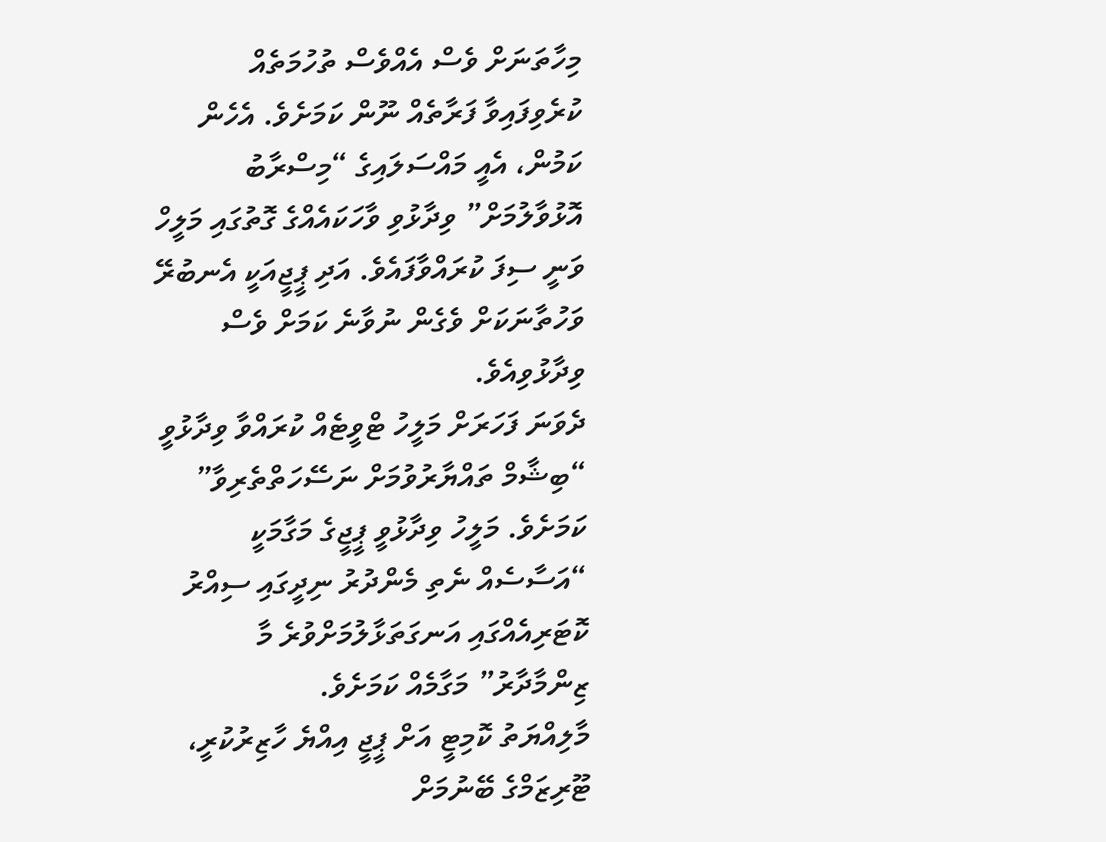މިހާތަނަށް ވެސް އެއްވެސް ތުހުމަތެއް ކުރެވިފައިވާ ފަރާތެއް ނޫން ކަމަށެވެ. އެހެން ކަމުން، އެއީ މައްސަލައިގެ “މިސްރާބު އޮޅުވާލުމަށް” ވިދާޅުވި ވާހަކައެއްގެ ގޮތުގައި މަލީހް ވަނީ ސިފަ ކުރައްވާފައެވެ. އަދި ޕީޖީއަކީ އެނބުރޭ ވަހުތާނަކަށް ވެގެން ނުވާނެ ކަމަށް ވެސް ވިދާޅުވިއެވެ.
ދެވަނަ ފަހަރަށް މަލީހު ޓްވީޓެއް ކުރައްވާ ވިދާޅުވީ “ބިޝާމް ތައްޔާރުވުމަށް ނަސޭހަތްތެރިވާ” ކަމަށެވެ. މަލީހު ވިދާޅުވީ ޕީޖީގެ މަގާމަކީ “އަސާސެއް ނެތި މެންދުރު ނިދީގައި ސިއްރު ކޮޓަރިއެއްގައި އަނގަތަޅާލުމަށްވުރެ މާ ޒިންމާދާރު” މަގާމެއް ކަމަށެވެ.
މާލިއްޔަތު ކޮމިޓީ އަށް ޕީޖީ އިއްޔެ ހާޒިރުކުރީ، ޓޫރިޒަމްގެ ބޭނުމަށް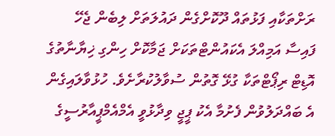ރަށްތަކާއި ފަޅުތައް ދޫކޮށްގެން ދައުލަތަށް ލިބެން ޖެހޭ ފައިސާ އަމިއްލަ އެކައުންޓްތަކަށް ޖަމާކޮށް ހިންގި ޚިޔާނާތުގެ އޮޑިޓް ރިޕޯޓްތަކާ ގުޅޭ ގޮތުން ސުވާލުކުރާށެވެ. ހުޅުވާލައިގެން އެ ބައްދަލުވުން ފެށުމާ އެކު ޕީޖީ ވިދާޅުވީ އެމްއެމްޕީއާރުސީގެ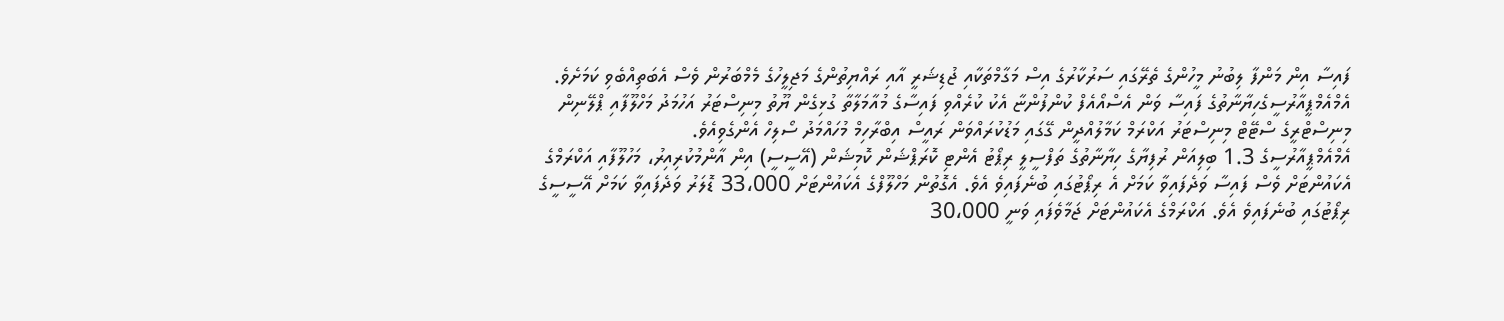ފައިސާ އިން މަންފާ ލިބުނު މީހުންގެ ތެރޭގައި ސަރުކާރުގެ އިސް މަގާމްތަކާއި ޖުޑިޝަރީ އާއި ރައްޔިތުންގެ މަޖިލީހުގެ މެމްބަރުން ވެސް އެބަތިއްބެވި ކަމަށެވެ.
އެމްއެމްޕީއާރުސީގެހިޔާނާތުގެ ފައިސާ ވަން އެސްއޯއެފް ކުންފުންޏާ އެކު ކުރެއްވި ފައިސާގެ މުއާމަލާތާ ގުޅިގެން ޔޫތު މިނިސްޓަރު އަހުމަދު މަހްލޫފާއި ޕްލޭނިން މިނިސްޓްރީގެ ސްޓޭޓް މިނިސްޓަރު އަކްރަމް ކަމާލުއްދީން ގޭގައި މަޑުކުރައްވަން ރައީސް އިބްރާހިމް މުހައްމަދު ސޯލިހް އެންގެވިއެވެ.
އެމްއެމްޕީއާރުސީގެ 1.3 ބިލިއަން ރުފިޔާގެ ހިޔާނާތުގެ ތަފްސީލީ ރިޕޯޓު އެންޓި ކޮރަޕްޝަން ކޮމިޝަން (އޭސީސީ) އިން އާންމުކުރިއިރު، މަހުލޫފާއި އަކްރަމްގެ އެކައުންޓަށް ވެސް ފައިސާ ވަދެފައިވާ ކަމަށް އެ ރިޕޯޓުގައި ބުނެފައިވެ އެވެ. އެގޮތުން މަހްލޫފްގެ އެކައުންޓަށް 33،000 ޑޮލަރު ވަދެފައިވާ ކަމަށް އޭސީސީގެ ރިޕޯޓުގައި ބުނެފައިވެ އެވެ. އަކްރަމްގެ އެކައުންޓަށް ޖަމާވެފައި ވަނީ 30،000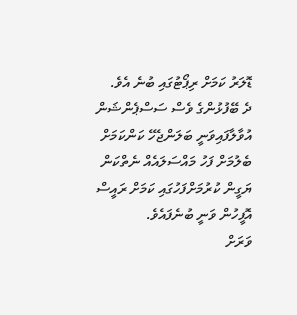ޑޮލަރު ކަމަށް ރިޕޯޓުގައި ބުނެ އެވެ.
ދެ ބޭފުޅުންގެ ވެސް ސަސްޕެންޝަން އުވާލާފައިވަނީ ބަލަންޖެހޭ ކަންކަމަށް ބެލުމަށް ފަހު މައްސަލައެއް ނެތްކަން ޔަގީން ކުރުމަށްފަހުގައި ކަމަށް ރައީސް އޮފީހުން ވަނީ ބުނެފައެވެ.
ވަރަށް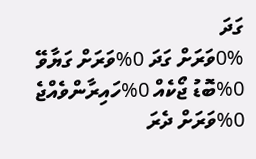ގަދަ
0%ވަރަށް ގަދަ 0%ވަރަށް ގަޔާވޭ 0%ބޮޑު ޖޯކެއް 0%ހައިރާންވެއްޖެ 0%ވަރަށް ދެރަ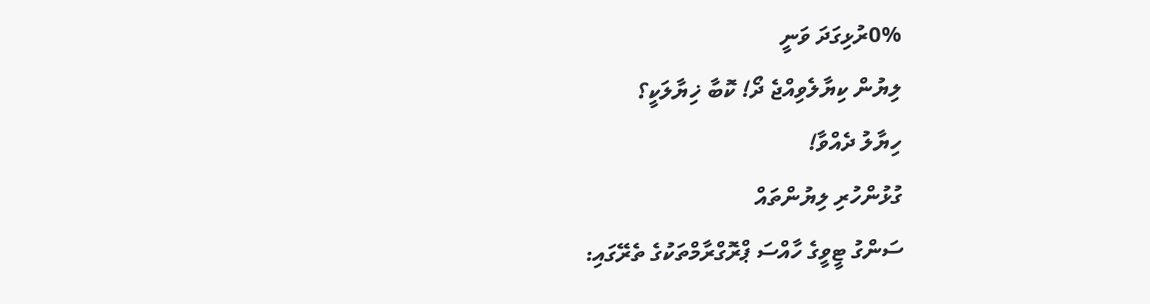0%ރުޅިގަދަ ވަނީ
ލިޔުން ކިޔާލެވިއްޖެ ދޯ! ކޮބާ ޚިޔާލަކީ؟
ހިޔާލު ދެއްވާ!
ގުޅުންހުރި ލިޔުންތައް
ސަންގު ޓީވީގެ ހާއްސަ ޕްރޮގްރާމްތަކުގެ ތެރޭގައި: